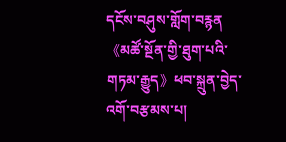དངོས་བཤུས་གློག་བརྙན《མཚོ་སྔོན་གྱི་ཐུག་པའི་གཏམ་རྒྱུད》ཕབ་སྐྲུན་བྱེད་འགོ་བརྩམས་པ།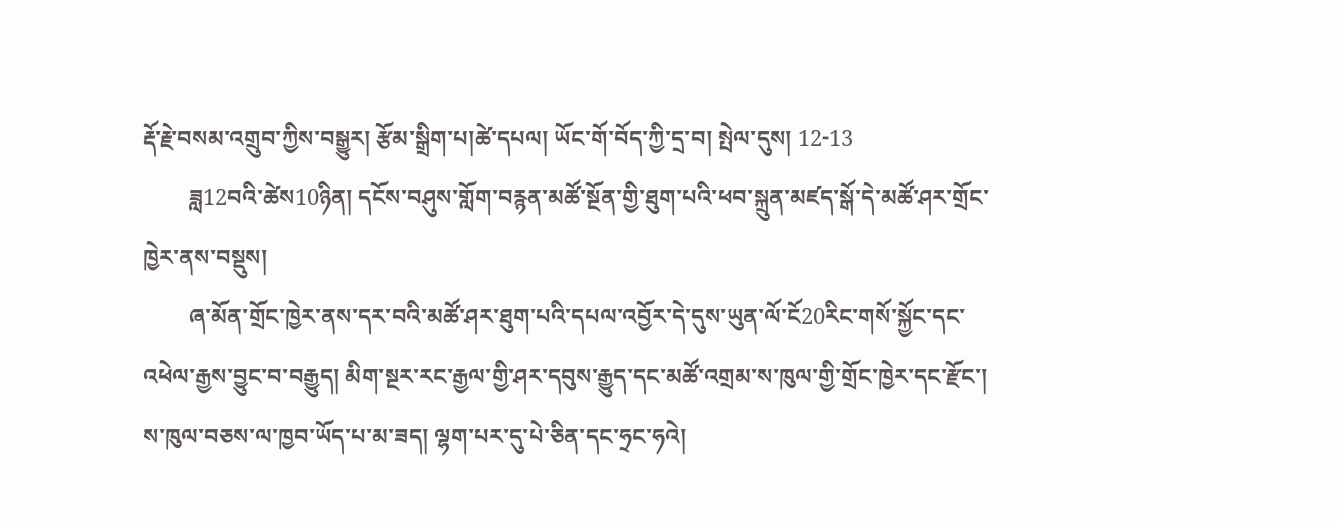རྡོ་རྗེ་བསམ་འགྲུབ་ཀྱིས་བསྒྱུར། རྩོམ་སྒྲིག་པ།ཚེ་དཔལ། ཡོང་གོ་བོད་ཀྱི་དྲ་བ། སྤེལ་དུས། 12-13
        ཟླ12བའི་ཚེས10ཉིན། དངོས་བཤུས་གློག་བརྙན་མཚོ་སྔོན་གྱི་ཐུག་པའི་ཕབ་སྐྲུན་མཛད་སྒོ་དེ་མཚོ་ཤར་གྲོང་ཁྱེར་ནས་བསྡུས།
        ཞ་མོན་གྲོང་ཁྱེར་ནས་དར་བའི་མཚོ་ཤར་ཐུག་པའི་དཔལ་འབྱོར་དེ་དུས་ཡུན་ལོ་ངོ20རིང་གསོ་སྐྱོང་དང་འཕེལ་རྒྱས་བྱུང་བ་བརྒྱུད། མིག་སྔར་རང་རྒྱལ་གྱི་ཤར་དབུས་རྒྱུད་དང་མཚོ་འགྲམ་ས་ཁུལ་གྱི་གྲོང་ཁྱེར་དང་རྫོང་། ས་ཁུལ་བཅས་ལ་ཁྱབ་ཡོད་པ་མ་ཟད། ལྷག་པར་དུ་པེ་ཅིན་དང་ཧྲང་ཧའེ།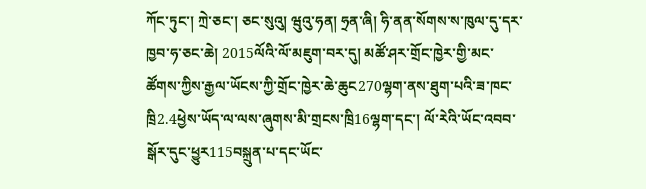ཀོང་ཏུང་། ཀྲེ་ཅང་། ཅང་སུའུ། ཝུའུ་ཧན། ཧྲན་ཞི། ཧི་ནན་སོགས་ས་ཁུལ་དུ་དར་ཁྱབ་ཧ་ཅང་ཆེ། 2015ལོའི་ལོ་མཇུག་བར་དུ། མཚོ་ཤར་གྲོང་ཁྱེར་གྱི་མང་ཚོགས་ཀྱིས་རྒྱལ་ཡོངས་ཀྱི་གྲོང་ཁྱེར་ཆེ་ཆུང270ལྷག་ནས་ཐུག་པའི་ཟ་ཁང་ཁྲི2.4ཕྱེས་ཡོད་ལ་ལས་ཞུགས་མི་གྲངས་ཁྲི16ལྷག་དང་། ལོ་རེའི་ཡོང་འབབ་སྒོར་དུང་ཕྱུར115བསྐྲུན་པ་དང་ཡོང་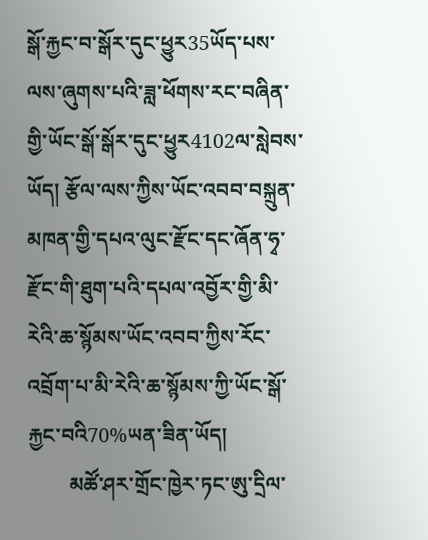སྒོ་རྐྱང་བ་སྒོར་དུང་ཕྱུར35ཡོད་པས་ལས་ཞུགས་པའི་ཟླ་ཕོགས་རང་བཞིན་གྱི་ཡོང་སྒོ་སྒོར་དུང་ཕྱུར4102ལ་སླེབས་ཡོད། རྩོལ་ལས་ཀྱིས་ཡོང་འབབ་བསྐྲུན་མཁན་གྱི་དཔའ་ལུང་རྫོང་དང་ཞོན་ཧྭ་རྫོང་གི་ཐུག་པའི་དཔལ་འབྱོར་གྱི་མི་རེའི་ཆ་སྙོམས་ཡོང་འབབ་ཀྱིས་རོང་འབྲོག་པ་མི་རེའི་ཆ་སྙོམས་ཀྱི་ཡོང་སྒོ་རྐྱང་བའི70%ཡན་ཟིན་ཡོད།
        མཚོ་ཤར་གྲོང་ཁྱེར་ཏང་ཨུ་དྲིལ་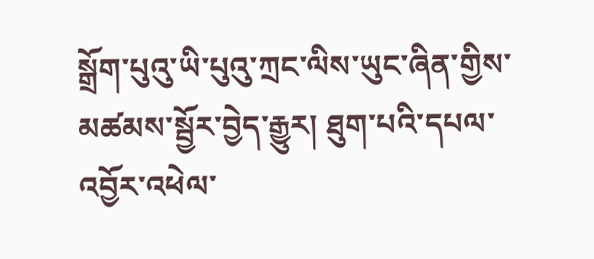སྒྲོག་པུའུ་ཡི་པུའུ་ཀྲང་ལིས་ཡུང་ཞིན་གྱིས་མཚམས་སྦྱོར་བྱེད་རྒྱུར། ཐུག་པའི་དཔལ་འབྱོར་འཕེལ་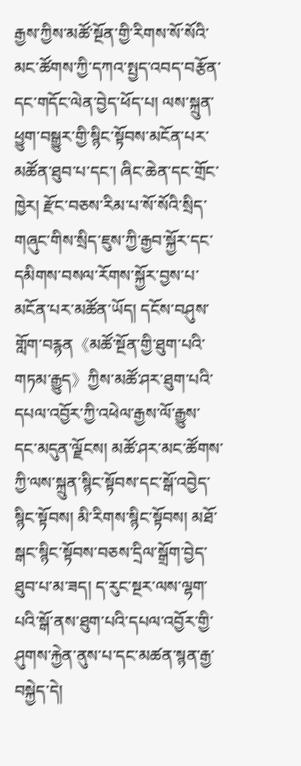རྒྱས་ཀྱིས་མཚོ་སྔོན་གྱི་རིགས་སོ་སོའི་མང་ཚོགས་ཀྱི་དཀའ་སྤྱད་འབད་བརྩོན་དང་གདོང་ལེན་བྱེད་ཕོད་པ། ལས་སྐྲུན་ཕྱུག་བསྒྱུར་གྱི་སྙིང་སྟོབས་མངོན་པར་མཚོན་ཐུབ་པ་དང་། ཞིང་ཆེན་དང་གྲོང་ཁྱེར། རྫོང་བཅས་རིམ་པ་སོ་སོའི་སྲིད་གཞུང་གིས་སྲིད་ཇུས་ཀྱི་རྒྱབ་སྐྱོར་དང་དམིགས་བསལ་རོགས་སྐྱོར་བྱས་པ་མངོན་པར་མཚོན་ཡོད། དངོས་བཤུས་གློག་བརྙན《མཚོ་སྔོན་གྱི་ཐུག་པའི་གཏམ་རྒྱུད》ཀྱིས་མཚོ་ཤར་ཐུག་པའི་དཔལ་འབྱོར་ཀྱི་འཕེལ་རྒྱས་ལོ་རྒྱུས་དང་མདུན་ལྗོངས། མཚོ་ཤར་མང་ཚོགས་ཀྱི་ལས་སྐྲུན་སྙིང་སྟོབས་དང་སྒོ་འབྱེད་སྙིང་སྟོབས། མི་རིགས་སྙིང་སྟོབས། མཐོ་སྒང་སྙིང་སྟོབས་བཅས་དྲིལ་སྒྲོག་བྱེད་ཐུབ་པ་མ་ཟད། ད་རུང་སྔར་ལས་ལྷག་པའི་སྒོ་ནས་ཐུག་པའི་དཔལ་འབྱོར་གྱི་ཤུགས་རྐྱེན་ནུས་པ་དང་མཚན་སྙན་རྒྱ་བསྐྱེད་དེ།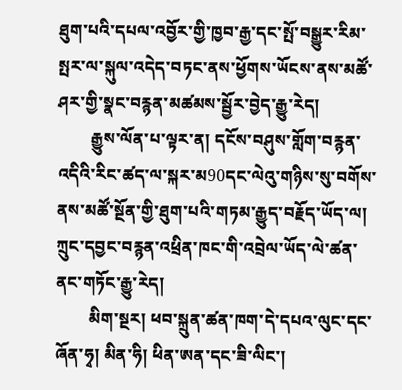ཐུག་པའི་དཔལ་འབྱོར་གྱི་ཁྱབ་རྒྱ་དང་སྤོ་བསྒྱུར་རིམ་སྤར་ལ་སྐུལ་འདེད་བཏང་ནས་ཕྱོགས་ཡོངས་ནས་མཚོ་ཤར་གྱི་སྣང་བརྙན་མཚམས་སྦྱོར་བྱེད་རྒྱུ་རེད།
        རྒྱུས་ལོན་པ་ལྟར་ན། དངོས་བཤུས་གློག་བརྙན་འདིའི་རིང་ཚད་ལ་སྐར་མ90དང་ལེའུ་གཉིས་སུ་བགོས་ནས་མཚོ་སྔོན་གྱི་ཐུག་པའི་གཏམ་རྒྱུད་བརྗོད་ཡོད་ལ། ཀྲུང་དབྱང་བརྙན་འཕྲིན་ཁང་གི་འབྲེལ་ཡོད་ལེ་ཚན་ནང་གཏོང་རྒྱུ་རེད།
        མིག་སྔར། ཕབ་སྐྲུན་ཚན་ཁག་དེ་དཔའ་ལུང་དང་ཞོན་ཧྭ། མིན་ཧི། ཕིན་ཨན་དང་ཟི་ལིང་།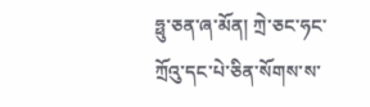ཧྥུ་ཅན་ཞ་མོན། ཀྲེ་ཅང་ཧང་ཀྲོའུ་དང་པེ་ཅིན་སོགས་ས་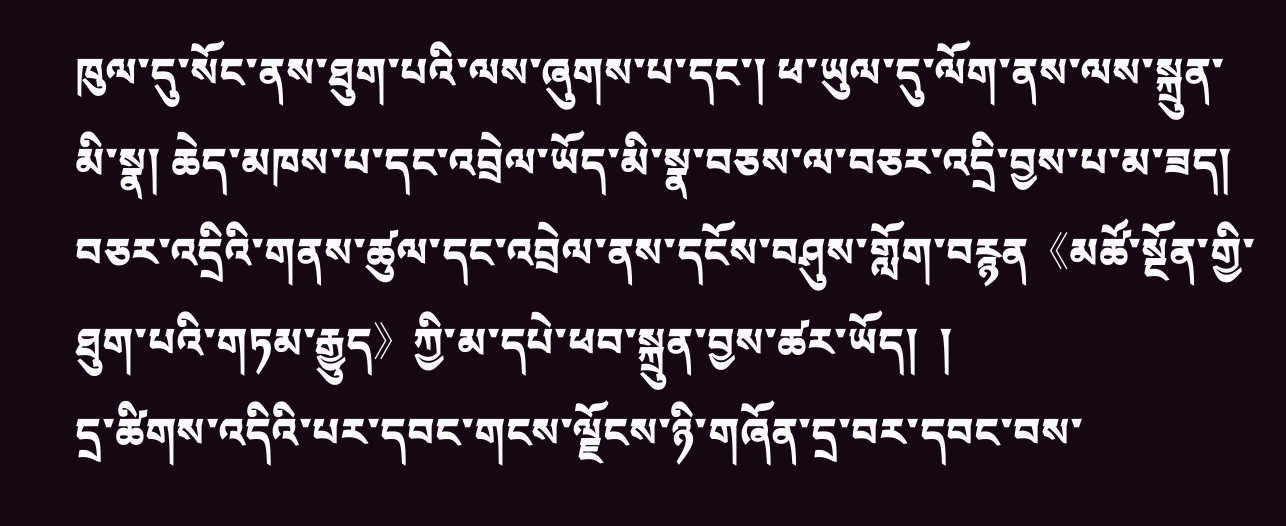ཁུལ་དུ་སོང་ནས་ཐུག་པའི་ལས་ཞུགས་པ་དང་། ཕ་ཡུལ་དུ་ལོག་ནས་ལས་སྐྲུན་མི་སྣ། ཆེད་མཁས་པ་དང་འབྲེལ་ཡོད་མི་སྣ་བཅས་ལ་བཅར་འདྲི་བྱས་པ་མ་ཟད། བཅར་འདྲིའི་གནས་ཚུལ་དང་འབྲེལ་ནས་དངོས་བཤུས་གློག་བརྙན《མཚོ་སྔོན་གྱི་ཐུག་པའི་གཏམ་རྒྱུད》ཀྱི་མ་དཔེ་ཕབ་སྐྲུན་བྱས་ཚར་ཡོད།  །
དྲ་ཚིགས་འདིའི་པར་དབང་གངས་ལྗོངས་ཉི་གཞོན་དྲ་བར་དབང་བས་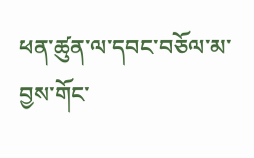ཕན་ཚུན་ལ་དབང་བཅོལ་མ་བྱས་གོང་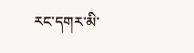རང་དགར་མི་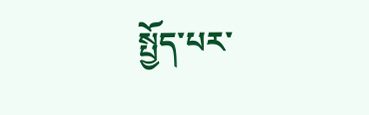སྤྱོད་པར་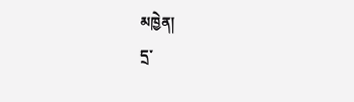མཁྱེན།
དྲ་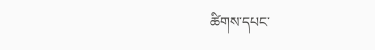ཚིགས་དཔང་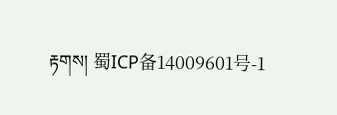རྟགས། 蜀ICP备14009601号-1